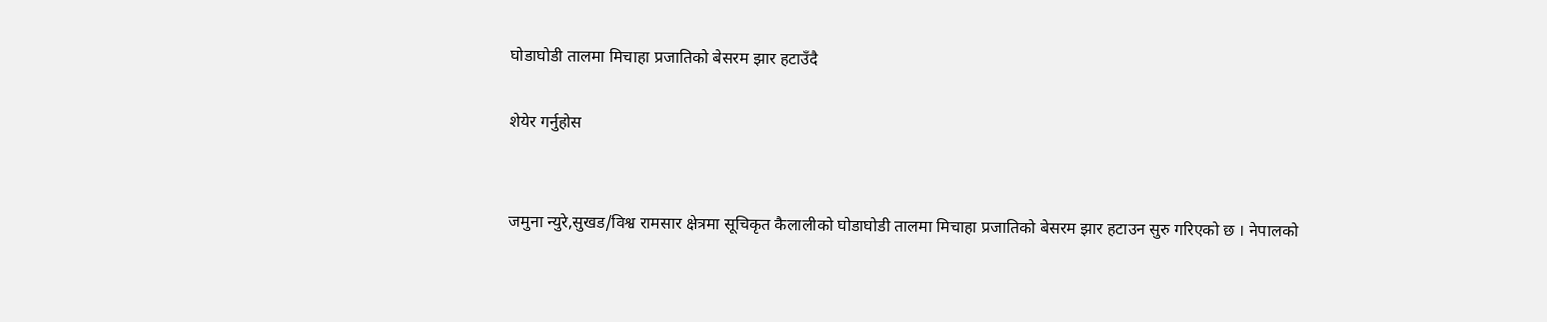घोडाघोडी तालमा मिचाहा प्रजातिको बेसरम झार हटाउँदै

शेयेर गर्नुहोस


जमुना न्युरे,सुखड/विश्व रामसार क्षेत्रमा सूचिकृत कैलालीको घोडाघोडी तालमा मिचाहा प्रजातिको बेसरम झार हटाउन सुरु गरिएको छ । नेपालको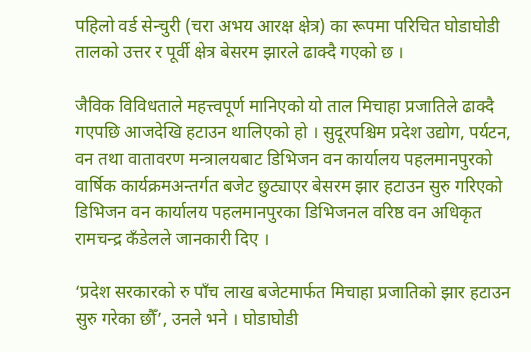पहिलो वर्ड सेन्चुरी (चरा अभय आरक्ष क्षेत्र) का रूपमा परिचित घोडाघोडी तालको उत्तर र पूर्वी क्षेत्र बेसरम झारले ढाक्दै गएको छ ।

जैविक विविधताले महत्त्वपूर्ण मानिएको यो ताल मिचाहा प्रजातिले ढाक्दै गएपछि आजदेखि हटाउन थालिएको हो । सुदूरपश्चिम प्रदेश उद्योग, पर्यटन, वन तथा वातावरण मन्त्रालयबाट डिभिजन वन कार्यालय पहलमानपुरको वार्षिक कार्यक्रमअन्तर्गत बजेट छुट्याएर बेसरम झार हटाउन सुरु गरिएको डिभिजन वन कार्यालय पहलमानपुरका डिभिजनल वरिष्ठ वन अधिकृत रामचन्द्र कँडेलले जानकारी दिए ।

‘प्रदेश सरकारको रु पाँच लाख बजेटमार्फत मिचाहा प्रजातिको झार हटाउन सुरु गरेका छौँ’, उनले भने । घोडाघोडी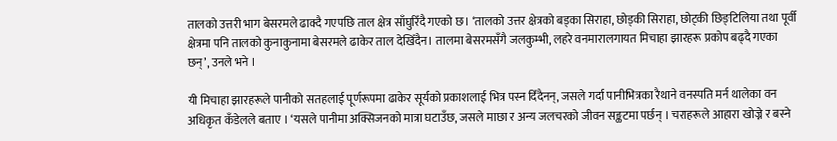तालको उत्तरी भाग बेसरमले ढाक्दै गएपछि ताल क्षेत्र साँघुरिँदै गएको छ। ‘तालको उत्तर क्षेत्रको बड्का सिराहा, छोड्की सिराहा, छोट्की छिङ्टिलिया तथा पूर्वी क्षेत्रमा पनि तालको कुनाकुनामा बेसरमले ढाकेर ताल देखिँदैन। तालमा बेसरमसँगै जलकुम्भी, लहरे वनमारालगायत मिचाहा झारहरू प्रकोप बढ्दै गएका छन्’, उनले भने ।

यी मिचाहा झारहरूले पानीको सतहलाई पूर्णरूपमा ढाकेर सूर्यको प्रकाशलाई भित्र पस्न दिँदैनन्, जसले गर्दा पानीभित्रका रैथाने वनस्पति मर्न थालेका वन अधिकृत कँडेलले बताए । ‘यसले पानीमा अक्सिजनको मात्रा घटाउँछ, जसले माछा र अन्य जलचरको जीवन सङ्कटमा पर्छन् । चराहरूले आहारा खोज्ने र बस्ने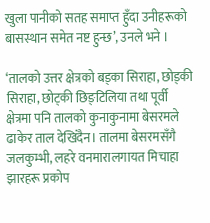खुला पानीको सतह समाप्त हुँदा उनीहरूको बासस्थान समेत नष्ट हुन्छ’, उनले भने ।

‘तालको उत्तर क्षेत्रको बड्का सिराहा, छोड्की सिराहा, छोट्की छिङ्टिलिया तथा पूर्वी क्षेत्रमा पनि तालको कुनाकुनामा बेसरमले ढाकेर ताल देखिँदैन। तालमा बेसरमसँगै जलकुम्भी, लहरे वनमारालगायत मिचाहा झारहरू प्रकोप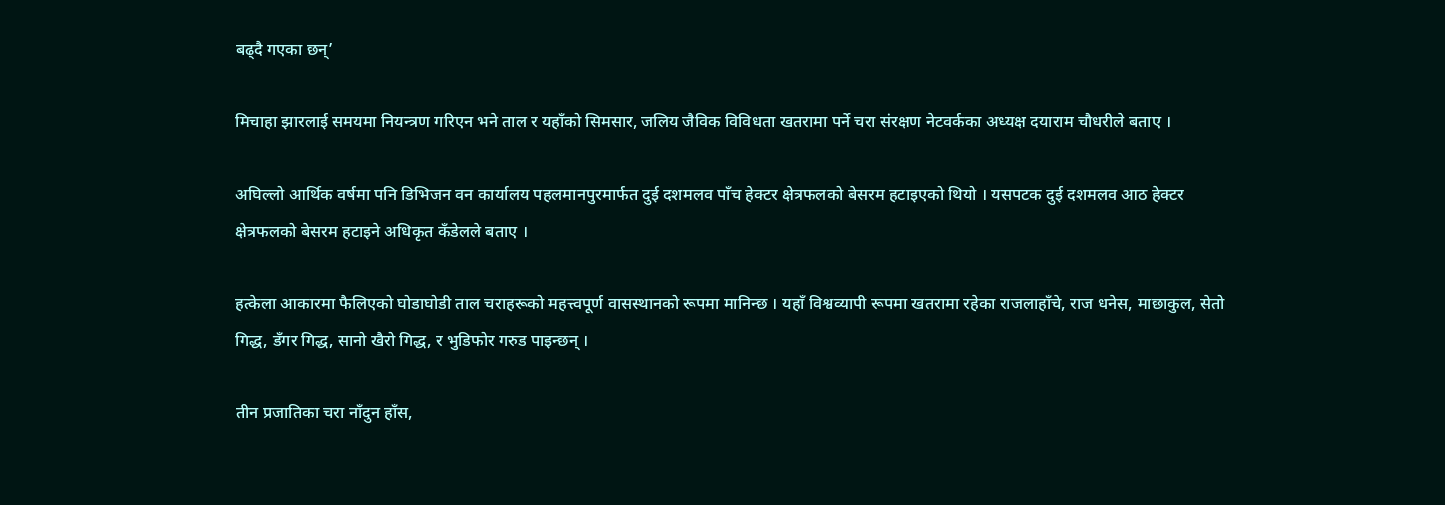बढ्दै गएका छन्’

मिचाहा झारलाई समयमा नियन्त्रण गरिएन भने ताल र यहाँको सिमसार, जलिय जैविक विविधता खतरामा पर्ने चरा संरक्षण नेटवर्कका अध्यक्ष दयाराम चौधरीले बताए ।

अघिल्लो आर्थिक वर्षमा पनि डिभिजन वन कार्यालय पहलमानपुरमार्फत दुई दशमलव पाँच हेक्टर क्षेत्रफलको बेसरम हटाइएको थियो । यसपटक दुई दशमलव आठ हेक्टर क्षेत्रफलको बेसरम हटाइने अधिकृत कँडेलले बताए ।

हत्केला आकारमा फैलिएको घोडाघोडी ताल चराहरूको महत्त्वपूर्ण वासस्थानको रूपमा मानिन्छ । यहाँ विश्वव्यापी रूपमा खतरामा रहेका राजलाहाँचे, राज धनेस, माछाकुल, सेतो गिद्ध, डँगर गिद्ध, सानो खैरो गिद्ध, र भुडिफोर गरुड पाइन्छन् ।

तीन प्रजातिका चरा नाँदुन हाँस,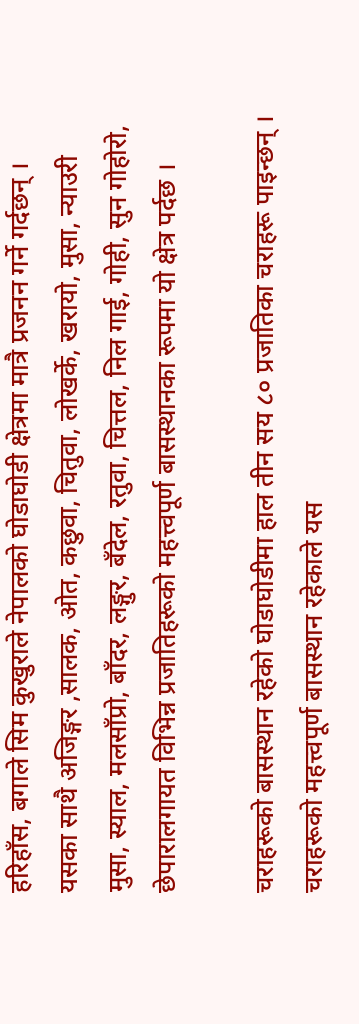हरिहाँस, बगाले सिम कुखुराले नेपालको घोडाघोडी क्षेत्रमा मात्रै प्रजनन गर्ने गर्दछन् । यसका साथै अजिङ्गर ,सालक, ओत, कछुवा, चितुवा, लोखर्के, खरायो, मुसा, न्याउरी मुसा, स्याल, मलसाँप्रो, बाँदर, लङ्गुर, बँदेल, रतुवा, चित्तल, निल गाई, गोही, सुन गोहोरो, छेपारालगायत विभिन्न प्रजातिहरूको महत्त्वपूर्ण बासस्थानका रूपमा यो क्षेत्र पर्दछ ।

चराहरूको बासस्थान रहेको घोडाघोडीमा हाल तीन सय ८० प्रजातिका चराहरू पाइन्छन् । चराहरूको महत्त्वपूर्ण बासस्थान रहेकाले यस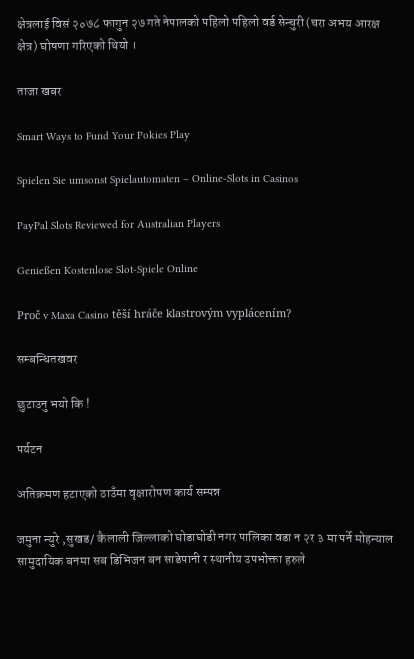क्षेत्रलाई विसं २०७८ फागुन २७ गते नेपालको पहिलो पहिलो वर्ड सेन्चुरी (चरा अभय आरक्ष क्षेत्र) घोषणा गरिएको थियो ।

ताजा खबर

Smart Ways to Fund Your Pokies Play

Spielen Sie umsonst Spielautomaten – Online-Slots in Casinos

PayPal Slots Reviewed for Australian Players

Genießen Kostenlose Slot-Spiele Online

Proč v Maxa Casino těší hráče klastrovým vyplácením?

सम्बन्धितखवर

छुटाउनु भयो कि !

पर्यटन

अतिक्रमण हटाएको ठाउँमा वृक्षारोपण कार्य सम्पन्न

जमुना न्युरे ,सुखड/ कैलाली जिल्लाको घोडाघोडी नगर पालिका वडा न २र ३ मा पर्ने मोहन्याल सामुदायिक बनमा सब डिभिजन बन साडेपानी र स्थानीय उपभोक्ता हरुले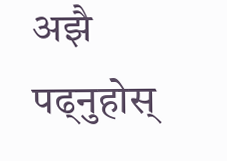अझै पढ्नुहोस्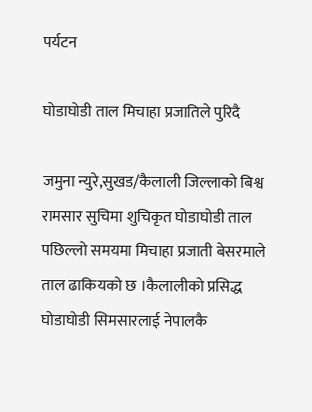पर्यटन

घोडाघोडी ताल मिचाहा प्रजातिले पुरिदै

जमुना न्युरे,सुखड/कैलाली जिल्लाको बिश्व रामसार सुचिमा शुचिकृत घोडाघोडी ताल पछिल्लो समयमा मिचाहा प्रजाती बेसरमाले ताल ढाकियको छ ।कैलालीको प्रसिद्ध घोडाघोडी सिमसारलाई नेपालकै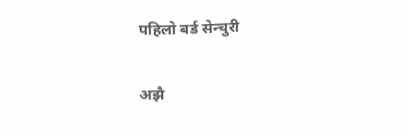पहिलो बर्ड सेन्चुरी

अझै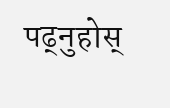पढ्नुहोस्